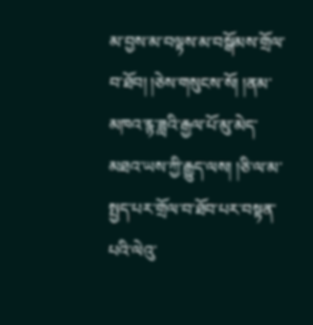མ་བྱས་མ་བལྟས་མ་བསྒོམས་གྲོལ་བ་ཐོབ། །ཅེས་གསུངས་སོ། །ནམ་མཁའ་རྙ་ཟླའི་རྒྱལ་པོ་མུ་མེད་མཐའ་ཡས་ཀྱི་རྒྱུད་ལས། །ཅི་ལ་མ་སྤྱད་པར་གྲོལ་བ་ཐོབ་པར་བསྟན་པའི་ལེའུ་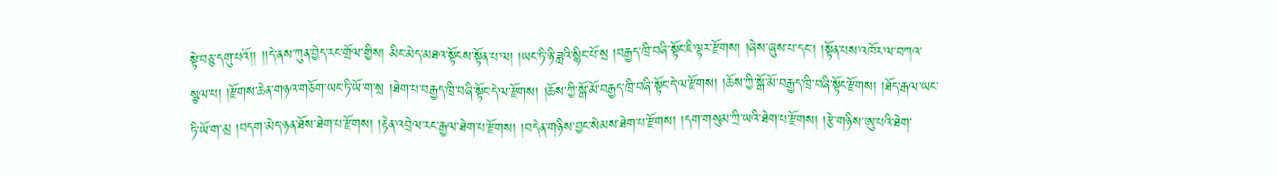སྟེ་བཅུ་དགུ་པའོ།། །།དེ་ནས་ཀུན་བྱེད་རང་གྲོལ་གྱིས། མིང་མེད་མཐའ་སྟོངས་སྟོན་པ་ལ། །ཡང་ཏི་ཉི་ཟླའི་སྙིང་པོ་སྲ །བརྒྱད་ཁྲི་བཞི་སྟོང་ཇི་ལྟར་རྫོགས། །ཞེས་ཞུས་པ་དང་། །སྟོན་པས་འཁོར་ལ་བཀའ་སྩལ་པ། །རྫོགས་ཆེན་གཉའ་གཅོག་ཡང་ཏི་ཡོ་ག་སྲ །ཐེག་པ་བརྒྱད་ཁྲི་བཞི་སྟོང་དེ་ལ་རྫོགས། །ཆོས་ཀྱི་སྒོ་མོ་བརྒྱད་ཁྲི་བཞི་སྟོང་དེ་ལ་རྫོགས། །ཆོས་ཀྱི་སྒོ་མོ་བརྒྱད་ཁྲི་བཞི་སྟོང་རྫོགས། །ཐོད་རྒལ་ཡང་ཏི་ཡོ་ག་མྲ །བདག་མེད་ཉན་ཐོས་ཐེག་པ་རྫོགས། །རྟེན་འབྲེལ་རང་རྒྱལ་ཐེག་པ་རྫོགས། །བདེན་གཉིས་བྱང་སེམས་ཐེག་པ་རྫོགས། །དག་གསུམ་ཀྲི་ཡའི་ཐེག་པ་རྫོགས། །རྩེ་གཉིས་ཨུ་པའི་ཐེག་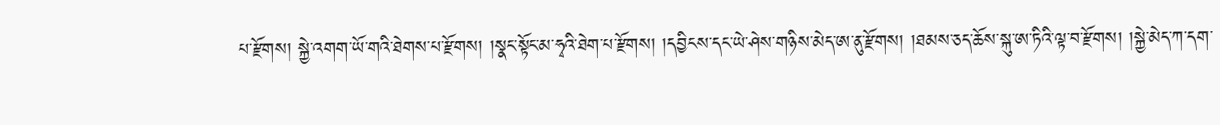པ་རྫོགས། སྐྱེ་འགག་ཡོ་གའི་ཐེགས་པ་རྫོགས། །སྣང་སྟོང་མ་ཧྭའི་ཐེག་པ་རྫོགས། །དབྱིངས་དང་ཡེ་ཤེས་གཉིས་མེད་ཨ་ནུ་རྫོགས། །ཐམས་ཅད་ཆོས་སྐུ་ཨ་ཏིའི་ལྟ་བ་རྫོགས། །སྐྱེ་མེད་ཀ་དག་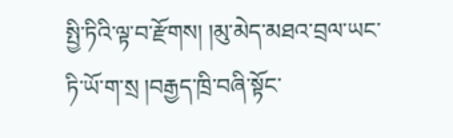སྤྱི་ཏིའི་ལྟ་བ་རྫོགས། །མུ་མེད་མཐའ་བྲལ་ཡང་ཏི་ཡོ་ག་སྲ །བརྒྱད་ཁྲི་བཞི་སྟོང་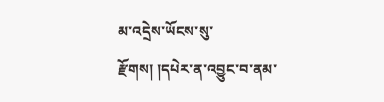མ་འདྲེས་ཡོངས་སུ་རྫོགས། །དཔེར་ན་འབྱུང་བ་ནམ་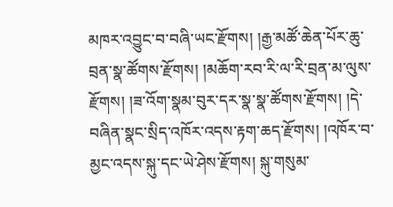མཁར་འབྱུང་བ་བཞི་ཡང་རྫོགས། །རྒྱ་མཚོ་ཆེན་པོར་ཆུ་བྲན་སྣ་ཚོགས་རྫོགས། །མཆོག་རབ་རི་ལ་རི་བྲན་མ་ལུས་རྫོགས། །ཟ་འོག་སྣམ་བུར་དར་སྣ་སྣ་ཚོགས་རྫོགས། །དེ་བཞིན་སྣང་སྲིད་འཁོར་འདས་རྟག་ཆད་རྫོགས། །འཁོར་བ་མྱང་འདས་སྐུ་དང་ཡེ་ཤེས་རྫོགས། སྐུ་གསུམ་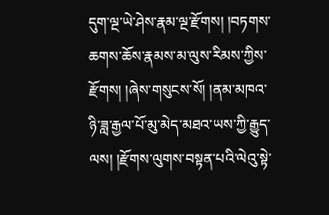དུག་ལྔ་ཡེ་ཤེས་རྣམ་ལྔ་རྫོགས། །བཏགས་ཆགས་ཆོས་རྣམས་མ་ལུས་རིམས་ཀྱིས་རྫོགས། །ཞེས་གསུངས་སོ། །ནམ་མཁའ་ཉི་ཟླ་རྒྱལ་པོ་མུ་མེད་མཐའ་ཡས་ཀྱི་རྒྱུད་ལས། །རྫོགས་ལུགས་བསྟན་པའི་ལེའུ་སྟེ་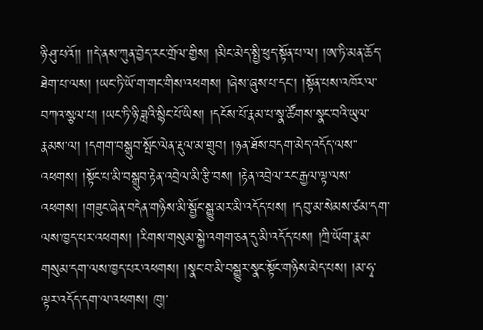ཉི་ཤུ་པའོ།། །།དེ་ནས་ཀུན་བྱེད་རང་གྲོལ་གྱིས། །མིང་མེད་སྤྱི་ཕུད་སྟོན་པ་ལ། །ཨ་ཏི་མན་ཆོད་ཐེག་པ་ལས། །ཡང་ཏི་ཡོ་ག་གང་གིས་འཕགས། །ཞེས་ཞུས་པ་དང་། །སྟོན་པས་འཁོར་ལ་བཀའ་སྩལ་པ། །ཡང་ཏི་ཉི་ཟླའི་སྙིང་པོ་ཡིས། །དངོས་པོ་རྣམ་པ་སྣ་ཚོགས་སྣང་བའི་ཡུལ་རྣམས་ལ། །དགག་བསྒྲུབ་སྤོང་ལེན་རྡུལ་མ་གྲུབ། །ཉན་ཐོས་བདག་མེད་འདོད་ལས་་འཕགས། །སྟོང་པ་མི་བསྒྲུབ་རྟེན་འབྲེལ་མི་རྩི་བས། །རྟེན་འབྲེལ་རང་རྒྱལ་ལྟ་ལས་འཕགས། །གཟུང་ཞེན་བདེན་གཉིས་མི་སྦྱོང་སྒྱུ་མར་མི་འདོད་པས། །དབུ་མ་སེམས་ཙམ་དག་ལས་ཁྱད་པར་འཕགས། །རིགས་གསུམ་སྐྱེ་འགག་ཅན་དུ་མི་འདོད་པས། །ཀྲི་ཡོག་རྣམ་གསུམ་དག་ལས་ཁྱད་པར་འཕགས། །སྣང་བ་མི་བསྒྱུར་སྣང་སྟོང་གཉིས་མེད་པས། །མ་ཧྭ་ལྟར་འདོད་དག་ལ་འཕགས། ཁུ།་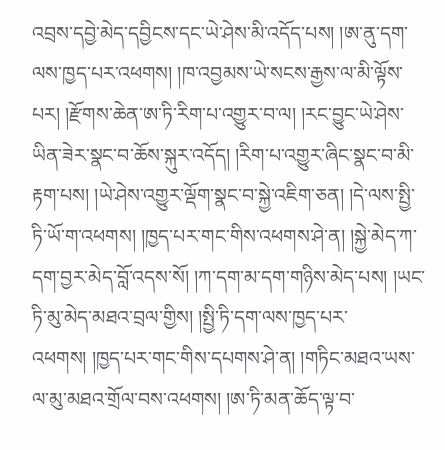འབྲས་དབྱེ་མེད་དབྱིངས་དང་ཡེ་ཤེས་མི་འདོད་པས། །ཨ་ནུ་དག་ལས་ཁྱད་པར་འཕགས། །ཁ་འབྱམས་ཡེ་སངས་རྒྱས་ལ་མི་ལྟོས་པར། །རྫོགས་ཆེན་ཨ་ཏི་རིག་པ་འགྱུར་བ་ལ། །རང་བྱུང་ཡེ་ཤེས་ཡིན་ཟེར་སྣང་བ་ཆོས་སྐུར་འདོད། །རིག་པ་འགྱུར་ཞིང་སྣང་བ་མི་རྟག་པས། །ཡེ་ཤེས་འགྱུར་ལྡོག་སྣང་བ་སྐྱེ་འཇིག་ཅན། །དེ་ལས་སྤྱི་ཏི་ཡོ་ག་འཕགས། །ཁྱད་པར་གང་གིས་འཕགས་ཤེ་ན། །སྐྱེ་མེད་ཀ་དག་བྱར་མེད་བློ་འདས་སོ། །ཀ་དག་མ་དག་གཉིས་མེད་པས། །ཡང་ཏི་མུ་མེད་མཐའ་བྲལ་གྱིས། །སྤྱི་ཏི་དག་ལས་ཁྱད་པར་འཕགས། །ཁྱད་པར་གང་གིས་དཔགས་ཤེ་ན། །གཏིང་མཐའ་ཡས་ལ་མུ་མཐའ་གྲོལ་བས་འཕགས། །ཨ་ཏི་མན་ཆོད་ལྟ་བ་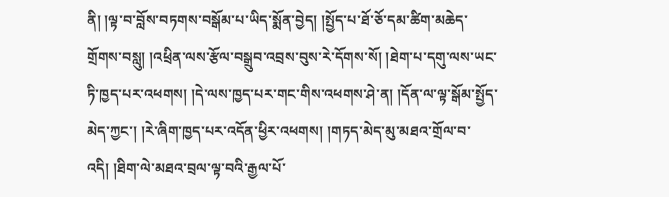ནི། །ལྟ་བ་བློས་བཏགས་བསྒོམ་པ་ཡིད་སྨོན་བྱེད། །སྤྱོད་པ་ཐོ་ཅོ་དམ་ཚིག་མཆེད་གྲོགས་བསླུ། །འཕྲིན་ལས་རྩོལ་བསྒྲུབ་འབྲས་བུས་རེ་དོགས་སོ། །ཐེག་པ་དགུ་ལས་ཡང་ཏི་ཁྱད་པར་འཕགས། །དེ་ལས་ཁྱད་པར་གང་གིས་འཕགས་ཤེ་ན། །དོན་ལ་ལྟ་སྒོམ་སྤྱོད་མེད་ཀྱང་། །རེ་ཞིག་ཁྱད་པར་འདོན་ཕྱིར་འཕགས། །གཏད་མེད་མུ་མཐའ་གྲོལ་བ་འདི། །ཐིག་ལེ་མཐའ་བྲལ་ལྟ་བའི་རྒྱལ་པོ་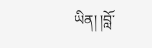ཡིན། །བློ་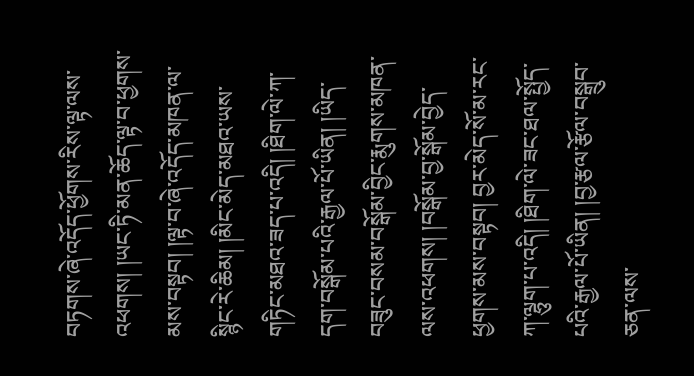བཏགས་ཞེ་འདོད་ཕྱོགས་རིས་ལྟ་ལས་འཕགས། །ཡང་ཏི་མན་ཆོད་ལྟ་བ་ཕྱགས་མས་བསྟབ། །ལྟ་བ་ཞེ་འདོད་མཁན་ལ་སྙིང་རེ་ཆིམ། །མིང་མེད་མཐའ་ཡས་གཏིང་མཐའ་ཟད་པ་འདི། །ཐིག་ལེ་ཀ་དག་བསྒོམ་པའི་རྒྱལ་པོ་ཡིན། །ཡིད་བཟུང་བསམ་བསྒོམ་བྱིང་རྨུགས་མཁན་ལས་འཕགས། །བསྒོམ་བྱ་སྒོམ་བྱེད་ཕྱགས་མས་བསྟབ། བྱར་མེད་སོ་མ་རང་ཀ་ལྷུག་པ་འདི། །ཐིག་ལེ་ཟང་ཐལ་སྤྱོད་པའི་རྒྱལ་པོ་ཡིན། །བྱ་རྩལ་རྩོལ་བསྒྲུབ་ཅན་ལས་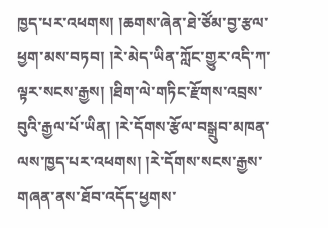ཁྱད་པར་འཕགས། །ཆགས་ཞེན་ཐེ་ཙོམ་བྱ་རྩལ་ཕྱག་མས་བཏབ། །རེ་མེད་ཡིན་ཀློང་གྱུར་འདི་ཀ་ལྟར་སངས་རྒྱས། །ཐིག་ལེ་གཏིང་རྫོགས་འབྲས་བུའི་རྒྱལ་པོ་ཡིན། །རེ་དོགས་རྩོལ་བསྒྲུབ་མཁན་ལས་ཁྱད་པར་འཕགས། །རེ་དོགས་སངས་རྒྱས་གཞན་ནས་ཐོབ་འདོད་ཕྱགས་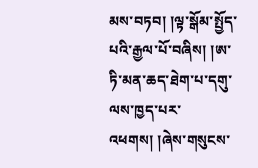མས་བཏབ། །ལྟ་སྒོམ་སྤྱོད་པའི་རྒྱལ་པོ་བཞིས། །ཨ་ཏི་མན་ཆད་ཐེག་པ་དགུ་ལས་ཁྱད་པར་འཕགས། །ཞེས་གསུངས་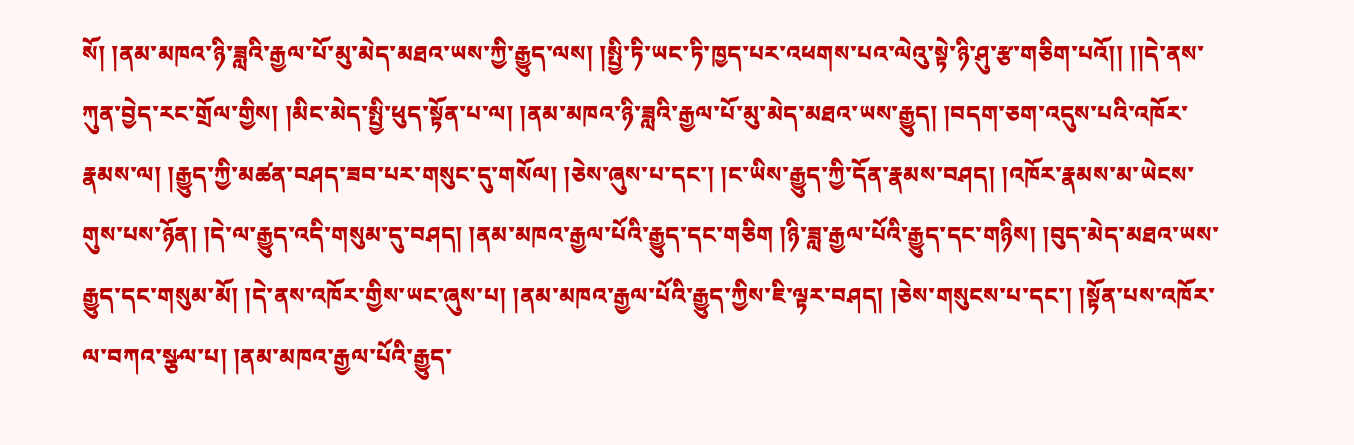སོ། །ནམ་མཁའ་ཉི་ཟླའི་རྒྱལ་པོ་མུ་མེད་མཐའ་ཡས་ཀྱི་རྒྱུད་ལས། །སྤྱི་ཏི་ཡང་ཏི་ཁྱད་པར་འཕགས་པའ་ལེའུ་སྟེ་ཉི་ཤུ་རྩ་གཅིག་པའོ།། །།དེ་ནས་ཀུན་བྱེད་རང་གྲོལ་གྱིས། །མིང་མེད་སྤྱི་ཕུད་སྟོན་པ་ལ། །ནམ་མཁའ་ཉི་ཟླའི་རྒྱལ་པོ་མུ་མེད་མཐའ་ཡས་རྒྱུད། །བདག་ཅག་འདུས་པའི་འཁོར་རྣམས་ལ། །རྒྱུད་ཀྱི་མཚན་བཤད་ཟབ་པར་གསུང་དུ་གསོལ། །ཅེས་ཞུས་པ་དང་། །ང་ཡིས་རྒྱུད་ཀྱི་དོན་རྣམས་བཤད། །འཁོར་རྣམས་མ་ཡེངས་གུས་པས་ཉོན། །དེ་ལ་རྒྱུད་འདི་གསུམ་དུ་བཤད། །ནམ་མཁའ་རྒྱལ་པོའི་རྒྱུད་དང་གཅིག །ཉི་ཟླ་རྒྱལ་པོའི་རྒྱུད་དང་གཉིས། །བུད་མེད་མཐའ་ཡས་རྒྱུད་དང་གསུམ་མོ། །དེ་ནས་འཁོར་གྱིས་ཡང་ཞུས་པ། །ནམ་མཁའ་རྒྱལ་པོའི་རྒྱུད་ཀྱིས་ཇི་ལྟར་བཤད། །ཅེས་གསུངས་པ་དང་། །སྟོན་པས་འཁོར་ལ་བཀའ་སྩལ་པ། །ནམ་མཁའ་རྒྱལ་པོའི་རྒྱུད་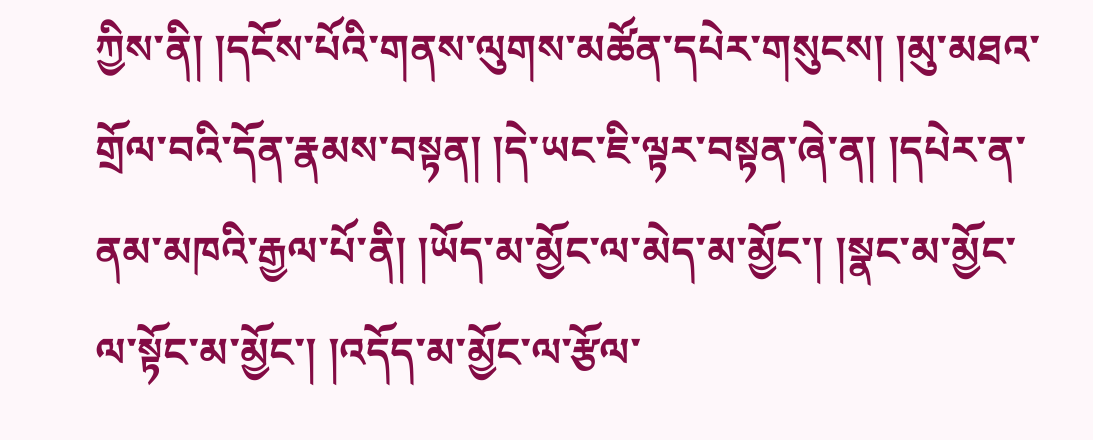ཀྱིས་ནི། །དངོས་པོའི་གནས་ལུགས་མཚོན་དཔེར་གསུངས། །མུ་མཐའ་གྲོལ་བའི་དོན་རྣམས་བསྟན། །དེ་ཡང་ཇི་ལྟར་བསྟན་ཞེ་ན། །དཔེར་ན་ནམ་མཁའི་རྒྱལ་པོ་ནི། །ཡོད་མ་མྱོང་ལ་མེད་མ་མྱོང་། །སྣང་མ་མྱོང་ལ་སྟོང་མ་མྱོང་། །འདོད་མ་མྱོང་ལ་རྩོལ་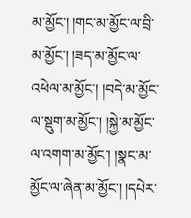མ་མྱོང་། །གང་མ་མྱོང་ལ་བྲི་མ་མྱོང་། །ཟད་མ་མྱོང་ལ་འཕེལ་མ་མྱོང་། །བདེ་མ་མྱོང་ལ་སྡུག་མ་མྱོང་། །སྐྱེ་མ་མྱོང་ལ་འགག་མ་མྱོང་། །སྣང་མ་མྱོང་ལ་ཞེན་མ་མྱོང་། །དཔེར་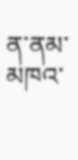ན་ནམ་མཁའ་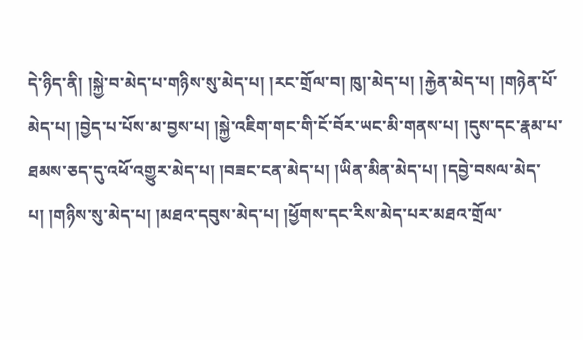དེ་ཉིད་ནི། །སྐྱེ་བ་མེད་པ་གཉིས་སུ་མེད་པ། །རང་གྲོལ་བ། ཁུ།་མེད་པ། །རྐྱེན་མེད་པ། །གཉེན་པོ་མེད་པ། །བྱེད་པ་པོས་མ་བྱས་པ། །སྐྱེ་འཇིག་གང་གི་ངོ་བོར་ཡང་མི་གནས་པ། །དུས་དང་རྣམ་པ་ཐམས་ཅད་དུ་འཕོ་འགྱུར་མེད་པ། །བཟང་ངན་མེད་པ། །ཡིན་མིན་མེད་པ། །དབྱེ་བསལ་མེད་པ། །གཉིས་སུ་མེད་པ། །མཐའ་དབུས་མེད་པ། །ཕྱོགས་དང་རིས་མེད་པར་མཐའ་གྲོལ་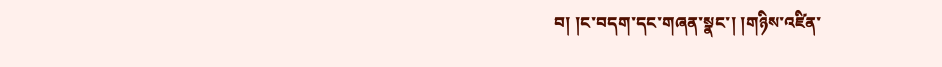བ། །ང་བདག་དང་གཞན་སྣང་། །གཉིས་འཛིན་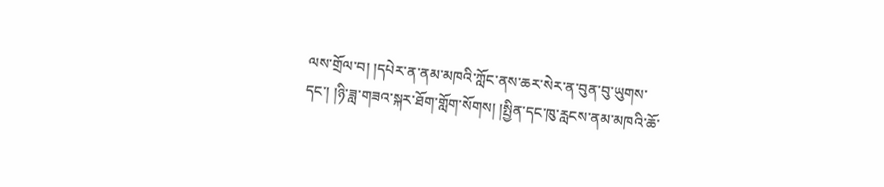ལས་གྲོལ་བ། །དཔེར་ན་ནམ་མཁའི་ཀློང་ནས་ཆར་སེར་ན་བུན་བུ་ཡུགས་དང་། །ཉི་ཟླ་གཟའ་སྐར་ཐོག་གློག་སོགས། །སྤྱིན་དང་ཁུ་རླངས་ནམ་མཁའི་ཆོ་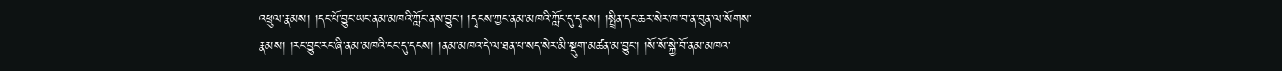འཕྲུལ་རྣམས། །དང་པོ་བྱུང་ཡང་ནམ་མཁའི་ཀློང་ནས་བྱུང་། །དྭངས་ཀྱང་ནམ་མཁའི་ཀློང་དུ་དྭངས། །སྤྲིན་དང་ཆར་སེར་ཁ་བ་ན་བུན་ལ་སོགས་རྣམས། །རང་བྱུང་རང་ཞི་ནམ་མཁའི་ངང་དུ་དངས། །ནམ་མཁའ་དེ་ལ་ཐན་པ་སད་སེར་མི་སྡུག་མཚན་མ་བྱུང་། །སོ་སོ་སྐྱེ་བོ་ནམ་མཁའ་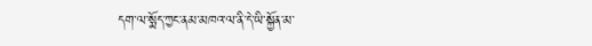དག་ལ་སྨོད་ཀྱང་ནམ་མཁའ་ལ་ནི་དེ་ཡི་སྐྱོན་མ་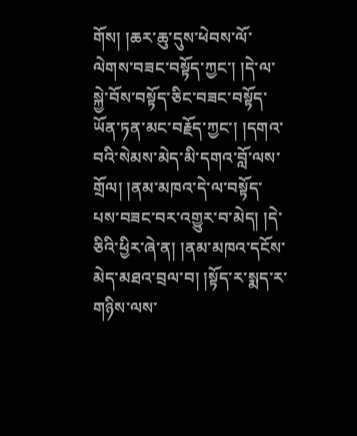གོས། །ཆར་ཆུ་དུས་ཕེབས་ལོ་ལེགས་བཟང་བསྟོད་ཀྱང་། །དེ་ལ་སྐྱེ་བོས་བསྟོད་ཅིང་བཟང་བསྟོད་ཡོན་ཏན་མང་བརྗོད་ཀྱང་། །དགའ་བའི་སེམས་མེད་མི་དགའ་བློ་ལས་གྲོལ། །ནམ་མཁའ་དེ་ལ་བསྟོད་པས་བཟང་བར་འགྱུར་བ་མེད། །དེ་ཅིའི་ཕྱིར་ཞེ་ན། །ནམ་མཁའ་དངོས་མེད་མཐའ་བྲལ་བ། །སྟོད་ར་སྨད་ར་གཉིས་ལས་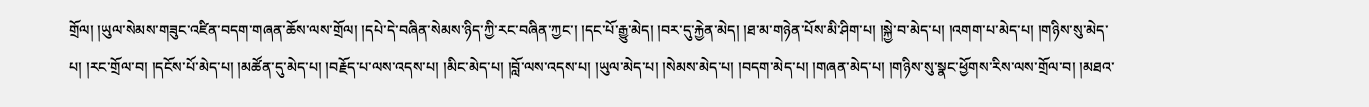གྲོལ། །ཡུལ་སེམས་གཟུང་འཛིན་བདག་གཞན་ཆོས་ལས་གྲོལ། །དཔེ་དེ་བཞིན་སེམས་ཉིད་ཀྱི་རང་བཞིན་ཀྱང་། །དང་པོ་རྒྱུ་མེད། །བར་དུ་རྐྱེན་མེད། །ཐ་མ་གཉེན་པོས་མི་ཤིག་པ། །སྐྱེ་བ་མེད་པ། །འགག་པ་མེད་པ། །གཉིས་སུ་མེད་པ། །རང་གྲོལ་བ། །དངོས་པོ་མེད་པ། །མཚོན་དུ་མེད་པ། །བརྗོད་པ་ལས་འདས་པ། །མིང་མེད་པ། །བློ་ལས་འདས་པ། །ཡུལ་མེད་པ། །སེམས་མེད་པ། །བདག་མེད་པ། །གཞན་མེད་པ། །གཉིས་སུ་སྣང་ཕྱོགས་རིས་ལས་གྲོལ་བ། །མཐའ་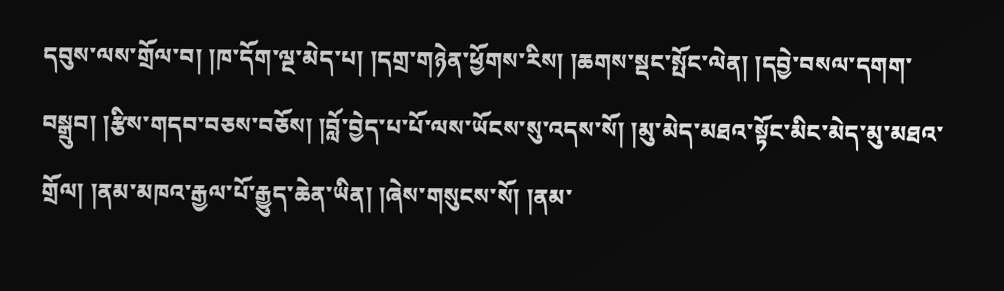དབུས་ལས་གྲོལ་བ། །ཁ་དོག་ལྔ་མེད་པ། །དགྲ་གཉེན་ཕྱོགས་རིས། །ཆགས་སྡང་སྤོང་ལེན། །དབྱེ་བསལ་དགག་བསྒྲུབ། །རྩིས་གདབ་བཅས་བཅོས། །བློ་བྱེད་པ་པོ་ལས་ཡོངས་སུ་འདས་སོ། །མུ་མེད་མཐའ་སྟོང་མིང་མེད་མུ་མཐའ་གྲོལ། །ནམ་མཁའ་རྒྱལ་པོ་རྒྱུད་ཆེན་ཡིན། །ཞེས་གསུངས་སོ། །ནམ་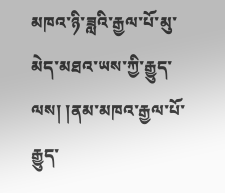མཁའ་ཉི་ཟླའི་རྒྱལ་པོ་མུ་མེད་མཐའ་ཡས་ཀྱི་རྒྱུད་ལས། །ནམ་མཁའ་རྒྱལ་པོ་རྒྱུད་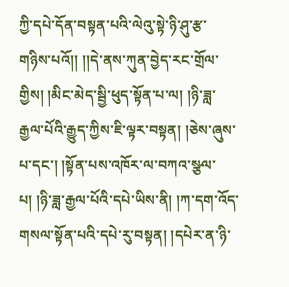ཀྱི་དཔེ་དོན་བསྟན་པའི་ལེའུ་སྟེ་ཉི་ཤུ་རྩ་གཉིས་པའོ།། །།དེ་ནས་ཀུན་བྱེད་རང་གྲོལ་གྱིས། །མིང་མེད་སྦྱི་ཕུད་སྟོན་པ་ལ། །ཉི་ཟླ་རྒྱལ་པོའི་རྒྱུད་ཀྱིས་ཇི་ལྟར་བསྟན། །ཅེས་ཞུས་པ་དང་། །སྟོན་པས་འཁོར་ལ་བཀའ་སྩལ་པ། །ཉི་ཟླ་རྒྱལ་པོའི་དཔེ་ཡིས་ནི། །ཀ་དག་འོད་གསལ་སྟོན་པའི་དཔེ་རུ་བསྟན། །དཔེར་ན་ཉི་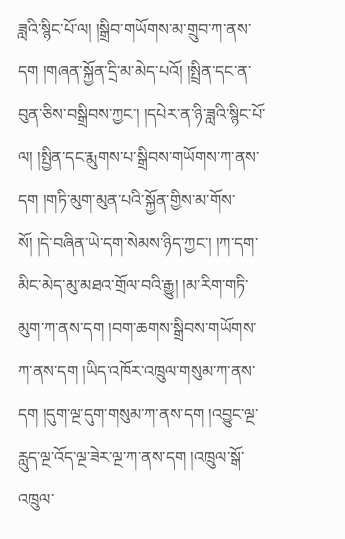ཟླའི་སྙིང་པོ་ལ། །སྒྲིབ་གཡོགས་མ་གྲུབ་ཀ་ནས་དག །གཞན་སྐྱོན་དྲི་མ་མེད་པའོ། །སྤྲིན་དང་ན་བུན་ཅིས་བསྒྲིབས་ཀྱང་། །དཔེར་ན་ཉི་ཟླའི་སྙིང་པོ་ལ། །སྤྱིན་དང་རྨུགས་པ་སྒྲིབས་གཡོགས་ཀ་ནས་དག །གཏི་མུག་མུན་པའི་སྐྱོན་གྱིས་མ་གོས་སོ། །དེ་བཞིན་ཡེ་དག་སེམས་ཉིད་ཀྱང་། །ཀ་དག་མིང་མེད་མུ་མཐའ་གྲོལ་བའི་རྒྱུ། །མ་རིག་གཏི་མུག་ཀ་ནས་དག །བག་ཆགས་སྒྲིབས་གཡོགས་ཀ་ནས་དག །ཡིད་འཁོར་འཁྲུལ་གསུམ་ཀ་ནས་དག །དུག་ལྔ་དུག་གསུམ་ཀ་ནས་དག །འབྱུང་ལྔ་རླུད་ལྔ་འོད་ལྔ་ཟེར་ལྔ་ཀ་ནས་དག །འཁྲུལ་སྒོ་འཁྲུལ་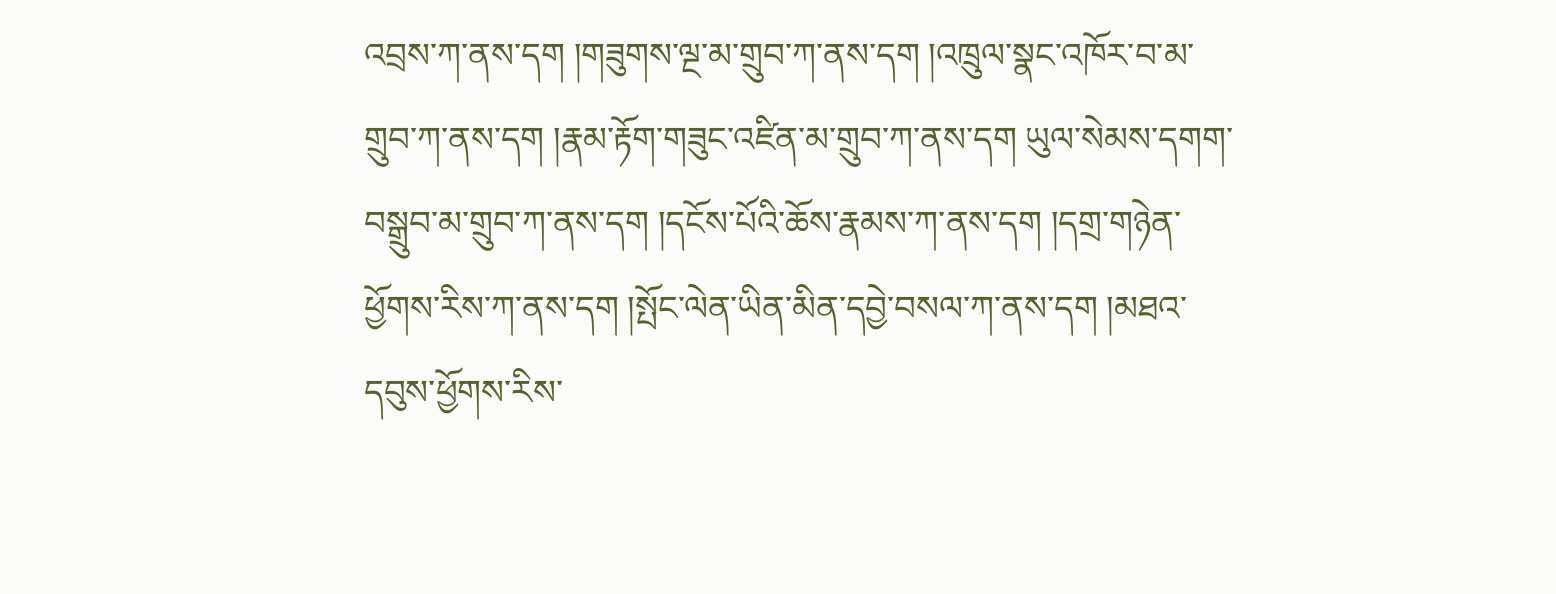འབྲས་ཀ་ནས་དག །གཟུགས་ལྔ་མ་གྲུབ་ཀ་ནས་དག །འཁྲུལ་སྣང་འཁོར་བ་མ་གྲུབ་ཀ་ནས་དག །རྣམ་རྟོག་གཟུང་འཛིན་མ་གྲུབ་ཀ་ནས་དག ཡུལ་སེམས་དགག་བསྒྲུབ་མ་གྲུབ་ཀ་ནས་དག །དངོས་པོའི་ཆོས་རྣམས་ཀ་ནས་དག །དགྲ་གཉེན་ཕྱོགས་རིས་ཀ་ནས་དག །སྤོང་ལེན་ཡིན་མིན་དབྱེ་བསལ་ཀ་ནས་དག །མཐའ་དབུས་ཕྱོགས་རིས་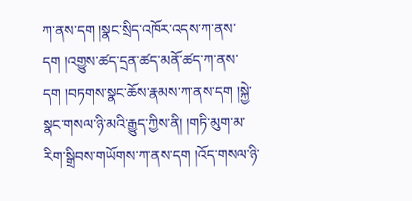ཀ་ནས་དག །སྣང་སྲིད་འཁོར་འདས་ཀ་ནས་དག །འགྱུས་ཚད་དྲན་ཚད་མནོ་ཚད་ཀ་ནས་དག །བཏགས་སྣང་ཆོས་རྣམས་ཀ་ནས་དག །སྐྱེ་སྣང་གསལ་ཉི་མའི་རྒྱུད་ཀྱིས་ནི། །གཏི་མུག་མ་རིག་སྒྲིབས་གཡོགས་ཀ་ནས་དག །འོད་གསལ་ཉི་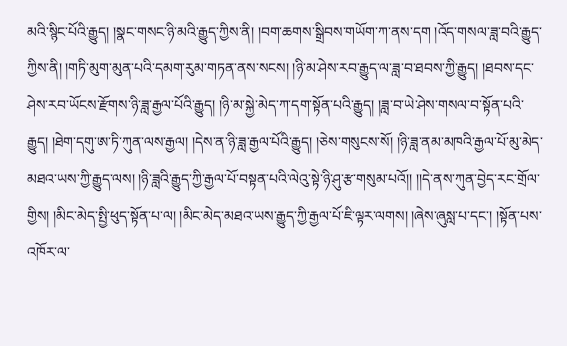མའི་སྙིང་པོའི་རྒྱུད། །སྣང་གསང་ཉི་མའི་རྒྱུད་ཀྱིས་ནི། །བག་ཆགས་སྒྲིབས་གཡོག་ཀ་ནས་དག །འོད་གསལ་ཟླ་བའི་རྒྱུད་ཀྱིས་ནི། །གཏི་མུག་མུན་པའི་དམག་རུམ་གཏན་ནས་སངས། །ཉི་མ་ཤེས་རབ་རྒྱུད་ལ་ཟླ་བ་ཐབས་ཀྱི་རྒྱུད། །ཐབས་དང་ཤེས་རབ་ཡོངས་རྫོགས་ཉི་ཟླ་རྒྱལ་པོའི་རྒྱུད། །ཉི་མ་སྐྱེ་མེད་ཀ་དག་སྟོན་པའི་རྒྱུད། །ཟླ་བ་ཡེ་ཤེས་གསལ་བ་སྟོན་པའི་རྒྱུད། །ཐེག་དགུ་ཨ་ཏི་ཀུན་ལས་རྒྱལ། །དེས་ན་ཉི་ཟླ་རྒྱལ་པོའི་རྒྱུད། །ཅེས་གསུངས་སོ། །ཉི་ཟླ་ནམ་མཁའི་རྒྱལ་པོ་མུ་མེད་མཐའ་ཡས་ཀྱི་རྒྱུད་ལས། །ཉི་ཟླའི་རྒྱུད་ཀྱི་རྒྱལ་པོ་བསྟན་པའི་ལེའུ་སྟེ་ཉི་ཤུ་རྩ་གསུམ་པའོ།། །།དེ་ནས་ཀུན་བྱེད་རང་གྲོལ་གྱིས། །མིང་མེད་སྤྱི་ཕུད་སྟོན་པ་ལ། །མིང་མེད་མཐའ་ཡས་རྒྱུད་ཀྱི་རྒྱལ་པོ་ཇི་ལྟར་ལགས། །ཞེས་ཞུསླ་པ་དང་། །སྟོན་པས་འཁོར་ལ་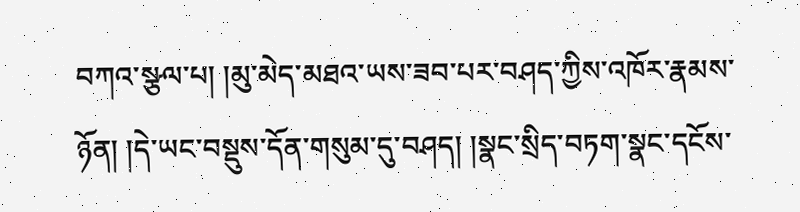བཀའ་སྩལ་པ། །མུ་མེད་མཐའ་ཡས་ཟབ་པར་བཤད་ཀྱིས་འཁོར་རྣམས་ཉོན། །དེ་ཡང་བསྡུས་དོན་གསུམ་དུ་བཤད། །སྣང་སྲིད་བཏག་སྣང་དངོས་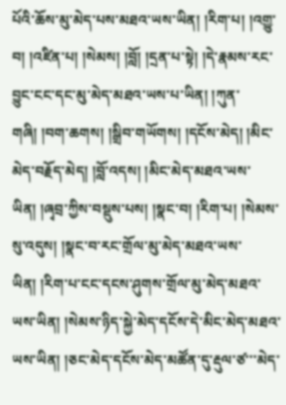པོའི་ཆོས་མུ་མེད་པས་མཐའ་ཡས་ཡིན། །རིག་པ། །འགྱུ་བ། །འཛིན་པ། །སེམས། །བློ། །དྲན་པ་སྟེ། །དེ་རྣམས་རང་བྱུང་ངང་དང་མུ་མེད་མཐའ་ཡས་པ་ཡིན། །ཀུན་གཞི། །བག་ཆགས། །སྒྲིབ་གཡོགས། །དངོས་མེད། །མིང་མེད་བརྗོད་མེད། །བློ་འདས། །མིང་མེད་མཐའ་ཡས་ཡིན། །ཞྭབྲ་ཀྱིས་བསྡུས་པས། །སྣང་བ། །རིག་པ། །སེམས་སུ་འདུས། །སྣང་བ་རང་གྲོལ་མུ་མེད་མཐའ་ཡས་ཡིན། །རིག་པ་ངང་དངས་ཤུགས་གྲོལ་མུ་མེད་མཐའ་ཡས་ཡིན། །སེམས་ཉིད་སྐྱེ་མེད་དངོས་དེ་མིང་མེད་མཐའ་ཡས་ཡིན། །ཅང་མེད་དངོས་མེད་མཚོན་དུ་རྡུལ་ཙ་་་མེད་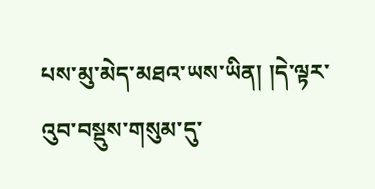པས་མུ་མེད་མཐའ་ཡས་ཡིན། །དེ་ལྟར་འུབ་བསྡུས་གསུམ་དུ་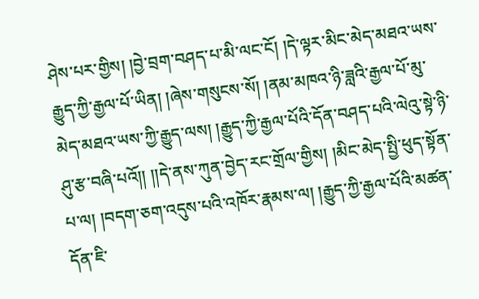ཤེས་པར་གྱིས། །བྱེ་བྲག་བཤད་པ་མི་ལང་ངོ། །དེ་ལྟར་མིང་མེད་མཐའ་ཡས་རྒྱུད་ཀྱི་རྒྱལ་པོ་ཡིན། །ཞེས་གསུངས་སོ། །ནམ་མཁའ་ཉི་ཟླའི་རྒྱལ་པོ་མུ་མེད་མཐའ་ཡས་ཀྱི་རྒྱུད་ལས། །རྒྱུད་ཀྱི་རྒྱལ་པོའི་དོན་བཤད་པའི་ལེའུ་སྟེ་ཉི་ཤུ་རྩ་བཞི་པའོ།། །།དེ་ནས་ཀུན་བྱེད་རང་གྲོལ་གྱིས། །མིང་མེད་སྤྱི་ཕུད་སྟོན་པ་ལ། །བདག་ཅག་འདུས་པའི་འཁོར་རྣམས་ལ། །རྒྱུད་ཀྱི་རྒྱལ་པོའི་མཚན་དོན་ཇི་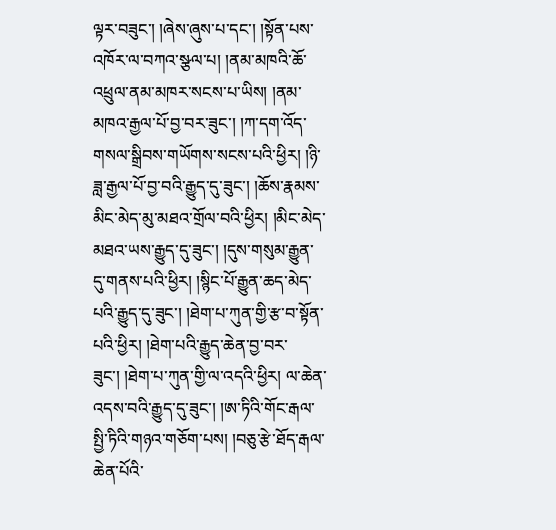ལྟར་བཟུང་། །ཞེས་ཞུས་པ་དང་། །སྟོན་པས་འཁོར་ལ་བཀའ་སྩལ་པ། །ནམ་མཁའི་ཆོ་འཕྲུལ་ནམ་མཁར་སངས་པ་ཡིས། །ནམ་མཁའ་རྒྱལ་པོ་བྱ་བར་ཟུང་། །ཀ་དག་འོད་གསལ་སྒྲིབས་གཡོགས་སངས་པའི་ཕྱིར། །ཉི་ཟླ་རྒྱལ་པོ་བྱ་བའི་རྒྱུད་དུ་ཟུང་། །ཆོས་རྣམས་མིང་མེད་མུ་མཐའ་གྲོལ་བའི་ཕྱིར། །མིང་མེད་མཐའ་ཡས་རྒྱུད་དུ་ཟུང་། །དུས་གསུམ་རྒྱུན་དུ་གནས་པའི་ཕྱིར། །སྙིང་པོ་རྒྱུན་ཆད་མེད་པའི་རྒྱུད་དུ་ཟུང་། །ཐེག་པ་ཀུན་གྱི་རྩ་བ་སྟོན་པའི་ཕྱིར། །ཐེག་པའི་རྒྱུད་ཆེན་བྱ་བར་ཟུང་། །ཐེག་པ་ཀུན་གྱི་ལ་འདའི་ཕྱིར། ལ་ཆེན་འདས་བའི་རྒྱུད་དུ་ཟུང་། །ཨ་ཏིའི་གོང་རྒལ་སྤྱི་ཏིའི་གཉའ་གཅོག་པས། །བཅུ་རྩེ་ཐོད་རྒལ་ཆེན་པོའི་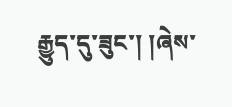རྒྱུད་དུ་ཟུང་། །ཞེས་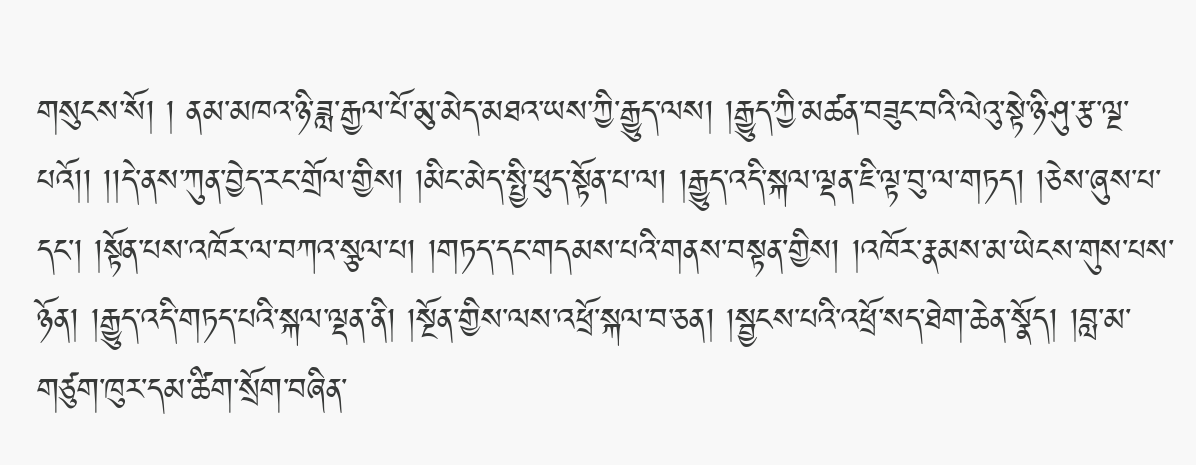གསུངས་སོ། ། ནམ་མཁའ་ཉི་ཟླ་རྒྱལ་པོ་མུ་མེད་མཐའ་ཡས་ཀྱི་རྒྱུད་ལས། །རྒྱུད་ཀྱི་མཚན་བཟུང་བའི་ལེའུ་སྟེ་ཉི་ཤུ་རྩ་ལྔ་པའོ།། །།དེ་ནས་ཀུན་བྱེད་རང་གྲོལ་གྱིས། །མིང་མེད་སྤྱི་ཕུད་སྟོན་པ་ལ། །རྒྱུད་འདི་སྐལ་ལྡན་ཇི་ལྟ་བུ་ལ་གཏད། །ཅེས་ཞུས་པ་དང་། །སྟོན་པས་འཁོར་ལ་བཀའ་སྩལ་པ། །གཏད་དང་གདམས་པའི་གནས་བསྟན་གྱིས། །འཁོར་རྣམས་མ་ཡེངས་གུས་པས་ཉོན། །རྒྱུད་འདི་གཏད་པའི་སྐལ་ལྡན་ནི། །སྔོན་གྱིས་ལས་འཕྲོ་སྐལ་བ་ཅན། །སྦྱངས་པའི་འཕྲོ་སད་ཐེག་ཆེན་སྣོད། །བླ་མ་གཙུག་ཁུར་དམ་ཚིག་སྲོག་བཞིན་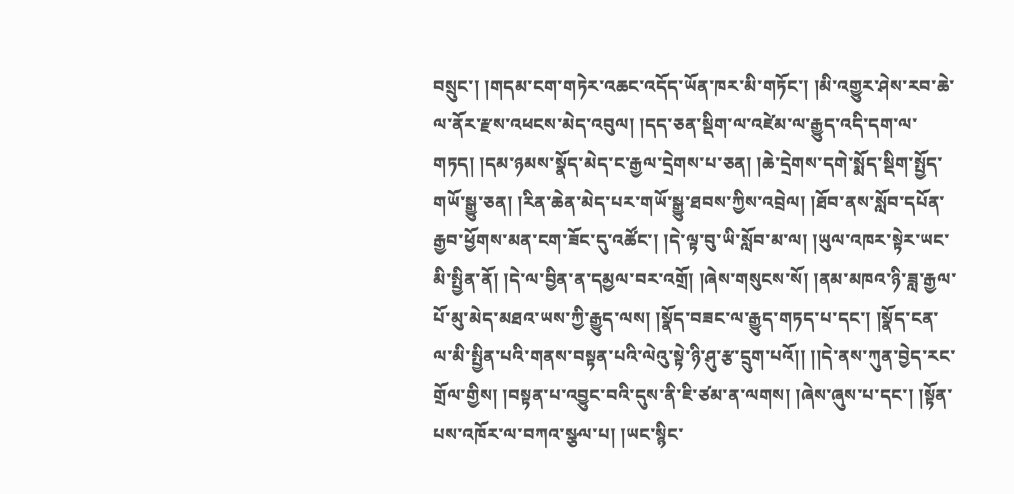བསྲུང་། །གདམ་ངག་གཏེར་འཆང་འདོད་ཡོན་ཁར་མི་གཏོང་། །མི་འགྱུར་ཤེས་རབ་ཆེ་ལ་ནོར་རྫས་འཕངས་མེད་འབུལ། །དད་ཅན་སྡིག་ལ་འཛེམ་ལ་རྒྱུད་འདི་དག་ལ་གཏད། །དམ་ཉམས་སྣོད་མེད་ང་རྒྱལ་དྲེགས་པ་ཅན། །ཆེ་དྲེགས་དགེ་སྨོད་སྡིག་སྤྱོད་གཡོ་སྒྱུ་ཅན། །རིན་ཆེན་མེད་པར་གཡོ་སྒྱུ་ཐབས་ཀྱིས་འབྲེལ། །ཐོབ་ནས་སློབ་དཔོན་རྒྱབ་ཕྱོགས་མན་ངག་ཟོང་དུ་འཚོང་། །དེ་ལྟ་བུ་ཡི་སློབ་མ་ལ། །ཡུལ་འཁར་སྟེར་ཡང་མི་སྤྱིན་ནོ། །དེ་ལ་བྱིན་ན་དམྱལ་བར་འགྲོ། །ཞེས་གསུངས་སོ། །ནམ་མཁའ་ཉི་ཟླ་རྒྱལ་པོ་མུ་མེད་མཐའ་ཡས་ཀྱི་རྒྱུད་ལས། །སྣོད་བཟང་ལ་རྒྱུད་གཏད་པ་དང་། །སྣོད་ངན་ལ་མི་སྤྱིན་པའི་གནས་བསྟན་པའི་ལེའུ་སྟེ་ཉི་ཤུ་རྩ་དྲུག་པའོ།། །།དེ་ནས་ཀུན་བྱེད་རང་གྲོལ་གྱིས། །བསྟན་པ་འབྱུང་བའི་དུས་ནི་ཇི་ཙམ་ན་ལགས། །ཞེས་ཞུས་པ་དང་། །སྟོན་པས་འཁོར་ལ་བཀའ་སྩལ་པ། །ཡང་སྙིང་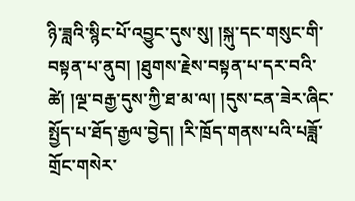ཉི་ཟླའི་སྙིང་པོ་འབྱུང་དུས་སུ། །སྐུ་དང་གསུང་གི་བསྟན་པ་ནུབ། །ཐུགས་རྗེས་བསྟན་པ་དར་བའི་ཚེ། །ལྔ་བརྒྱ་དུས་ཀྱི་ཐ་མ་ལ། །དུས་ངན་ཟེར་ཞིང་སྤྱོད་པ་ཐོད་རྒྱལ་བྱེད། །རི་ཁྲོད་གནས་པའི་པཟློ་གྲོང་གསེར་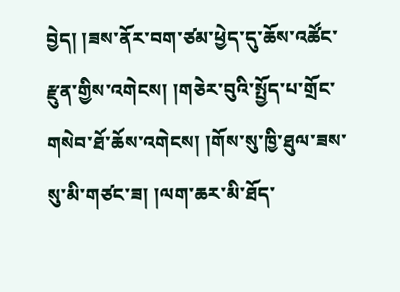བྱེད། །ཟས་ནོར་བག་ཙམ་ཕྱེད་དུ་ཆོས་འཚོང་རྫུན་གྱིས་འགེངས། །གཅེར་བུའི་སྤྱོད་པ་གྲོང་གསེབ་ཐོ་ཆོས་འགེངས། །གོས་སུ་ཁྱི་ཐུལ་ཟས་སུ་མི་གཙང་ཟ། །ལག་ཆར་མི་ཐོད་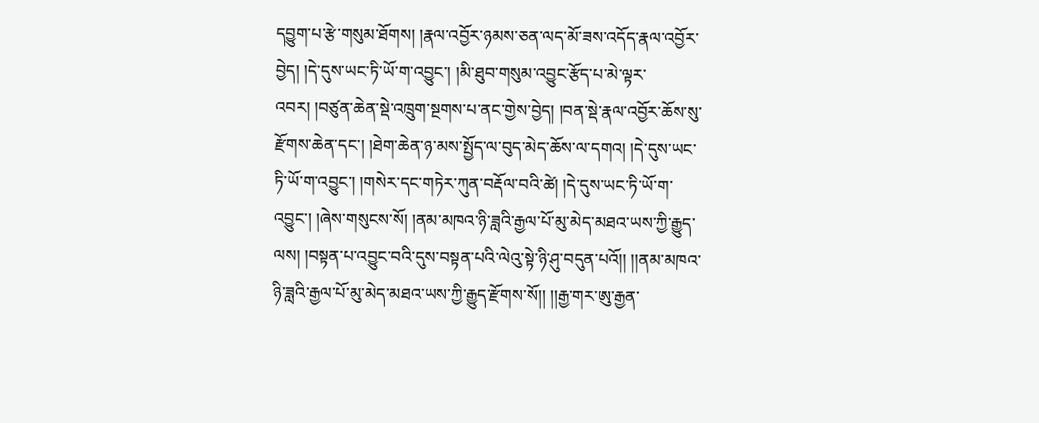དབྱུག་པ་རྩེ་གསུམ་ཐོགས། །རྣལ་འབྱོར་ཉམས་ཅན་ལད་མོ་ཟས་འདོད་རྣལ་འབྱོར་བྱེད། །དེ་དུས་ཡང་ཏི་ཡོ་ག་འབྱུང་། །མི་ཐུབ་གསུམ་འབྱུང་རྩོད་པ་མེ་ལྟར་འབར། །བཙུན་ཆེན་སྡེ་འཁྲུག་སྔགས་པ་ནང་གྱེས་བྱེད། །བན་སྡེ་རྣལ་འབྱོར་ཆོས་སུ་རྫོགས་ཆེན་དང་། །ཐེག་ཆེན་ཉ་མས་སྤྱོད་ལ་བུད་མེད་ཆོས་ལ་དགའ། །དེ་དུས་ཡང་ཏི་ཡོ་ག་འབྱུང་། །གསེར་དང་གཏེར་ཀུན་བརྡོལ་བའི་ཚེ། །དེ་དུས་ཡང་ཏི་ཡོ་ག་འབྱུང་། །ཞེས་གསུངས་སོ། །ནམ་མཁའ་ཉི་ཟླའི་རྒྱལ་པོ་མུ་མེད་མཐའ་ཡས་ཀྱི་རྒྱུད་ལས། །བསྟན་པ་འབྱུང་བའི་དུས་བསྟན་པའི་ལེའུ་སྟེ་ཉི་ཤུ་བདུན་པའོ།། །།ནམ་མཁའ་ཉི་ཟླའི་རྒྱལ་པོ་མུ་མེད་མཐའ་ཡས་ཀྱི་རྒྱུད་རྫོགས་སོ།། །།རྒྱ་གར་ཨུ་རྒྱན་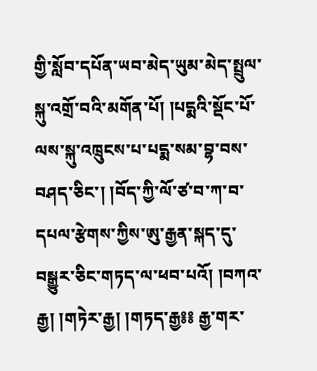གྱི་སློབ་དཔོན་ཡབ་མེད་ཡུམ་མེད་སྤྲུལ་སྐུ་འགྲོ་བའི་མགོན་པོ། །པདྨའི་སྡོང་པོ་ལས་སྐུ་འཁྲུངས་པ་པདྨ་སམ་བྷ་བས་བཤད་ཅིང་། །བོད་ཀྱི་ལོ་ཙ་བ་ཀ་བ་དཔལ་རྩེགས་ཀྱིས་ཨུ་རྒྱན་སྐད་དུ་བསྒྱུར་ཅིང་གཏད་ལ་ཕབ་པའོ། །བཀའ་རྒྱ། །གཏེར་རྒྱ། །གཏད་རྒྱ༔༔ རྒྱ་གར་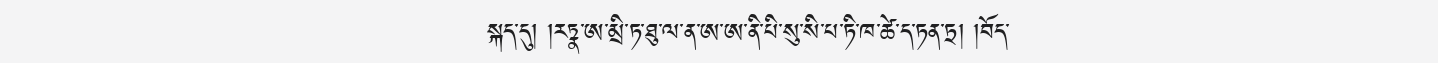སྐད་དུ། །རཏྣ་ཨ་མྲི་ཏ་ཐུ་ལ་ན་ཨ་ཨ་ནི་པི་སུ་སི་པ་ཏི་ཁ་ཚེ་ད་ཏན་ཏྲ། །བོད་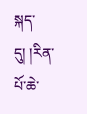སྐད་དུ། །རིན་པོ་ཆེ་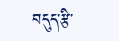བདུད་རྩི་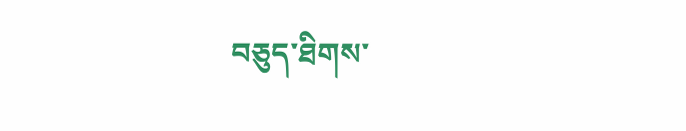བཅུད་ཐིགས་